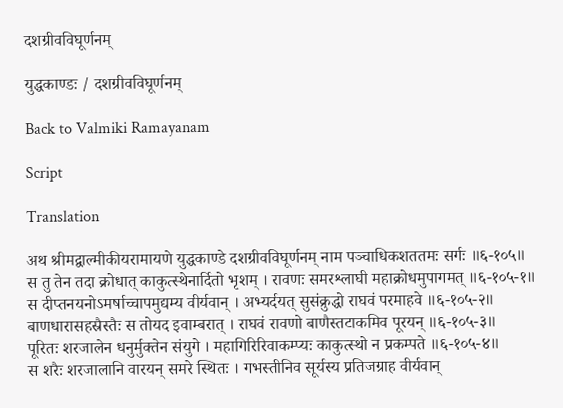दशग्रीवविघूर्णनम्

युद्धकाण्डः / दशग्रीवविघूर्णनम्

Back to Valmiki Ramayanam

Script

Translation

अथ श्रीमद्वाल्मीकीयरामायणे युद्धकाण्डे दशग्रीवविघूर्णनम् नाम पञ्चाधिकशततमः सर्गः ॥६-१०५॥
स तु तेन तदा क्रोधात् काकुत्स्थेनार्दितो भृशम् । रावणः समरश्लाघी महाक्रोधमुपागमत् ॥६-१०५-१॥
स दीप्तनयनोऽमर्षाच्चापमुद्यम्य वीर्यवान् । अभ्यर्दयत् सुसंक्रुद्धो राघवं परमाहवे ॥६-१०५-२॥
बाणधारासहस्रैस्तैः स तोयद इवाम्बरात् । राघवं रावणो बाणैस्तटाकमिव पूरयन् ॥६-१०५-३॥
पूरितः शरजालेन धनुर्मुक्तेन संयुगे । महागिरिरिवाकम्प्यः काकुत्स्थो न प्रकम्पते ॥६-१०५-४॥
स शरैः शरजालानि वारयन् समरे स्थितः । गभस्तीनिव सूर्यस्य प्रतिजग्राह वीर्यवान्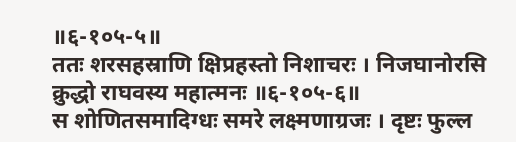॥६-१०५-५॥
ततः शरसहस्राणि क्षिप्रहस्तो निशाचरः । निजघानोरसि क्रुद्धो राघवस्य महात्मनः ॥६-१०५-६॥
स शोणितसमादिग्धः समरे लक्ष्मणाग्रजः । दृष्टः फुल्ल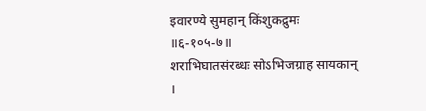इवारण्ये सुमहान् किंशुकद्रुमः ॥६-१०५-७॥
शराभिघातसंरब्धः सोऽभिजग्राह सायकान् ।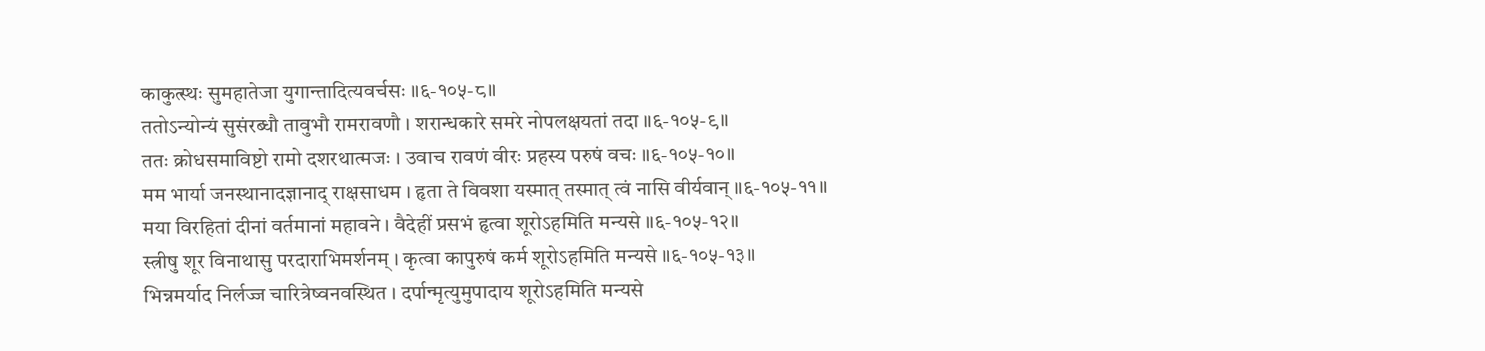काकुत्स्थः सुमहातेजा युगान्तादित्यवर्चसः ॥६-१०५-८॥
ततोऽन्योन्यं सुसंरब्धौ तावुभौ रामरावणौ । शरान्धकारे समरे नोपलक्षयतां तदा ॥६-१०५-९॥
ततः क्रोधसमाविष्टो रामो दशरथात्मजः । उवाच रावणं वीरः प्रहस्य परुषं वचः ॥६-१०५-१०॥
मम भार्या जनस्थानादज्ञानाद् राक्षसाधम । हृता ते विवशा यस्मात् तस्मात् त्वं नासि वीर्यवान् ॥६-१०५-११॥
मया विरहितां दीनां वर्तमानां महावने । वैदेहीं प्रसभं हृत्वा शूरोऽहमिति मन्यसे ॥६-१०५-१२॥
स्त्रीषु शूर विनाथासु परदाराभिमर्शनम् । कृत्वा कापुरुषं कर्म शूरोऽहमिति मन्यसे ॥६-१०५-१३॥
भिन्नमर्याद निर्लज्ज चारित्रेष्वनवस्थित । दर्पान्मृत्युमुपादाय शूरोऽहमिति मन्यसे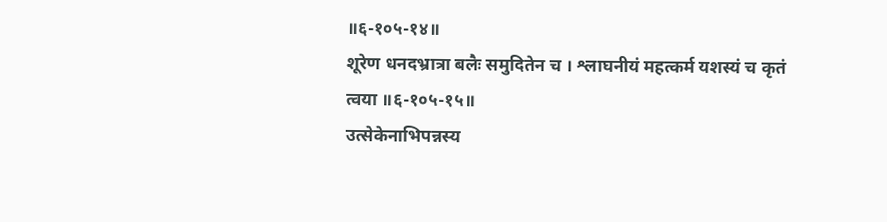॥६-१०५-१४॥
शूरेण धनदभ्रात्रा बलैः समुदितेन च । श्लाघनीयं महत्कर्म यशस्यं च कृतं त्वया ॥६-१०५-१५॥
उत्सेकेनाभिपन्नस्य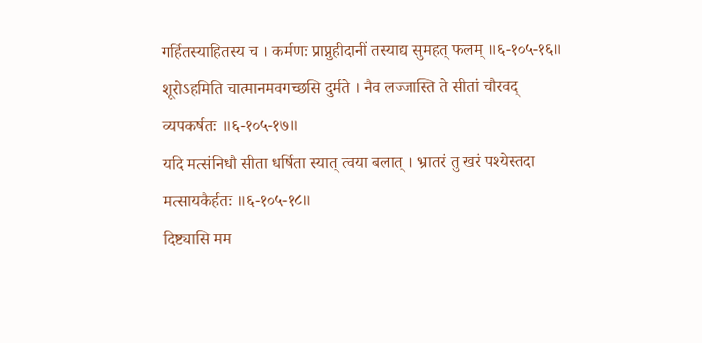गर्हितस्याहितस्य च । कर्मणः प्राप्नुहीदानीं तस्याद्य सुमहत् फलम् ॥६-१०५-१६॥
शूरोऽहमिति चात्मानमवगच्छसि दुर्मते । नैव लज्जास्ति ते सीतां चौरवद् व्यपकर्षतः ॥६-१०५-१७॥
यदि मत्संनिधौ सीता धर्षिता स्यात् त्वया बलात् । भ्रातरं तु खरं पश्येस्तदा मत्सायकैर्हतः ॥६-१०५-१८॥
दिष्ट्यासि मम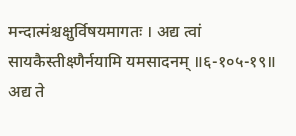मन्दात्मंश्चक्षुर्विषयमागतः । अद्य त्वां सायकैस्तीक्ष्णैर्नयामि यमसादनम् ॥६-१०५-१९॥
अद्य ते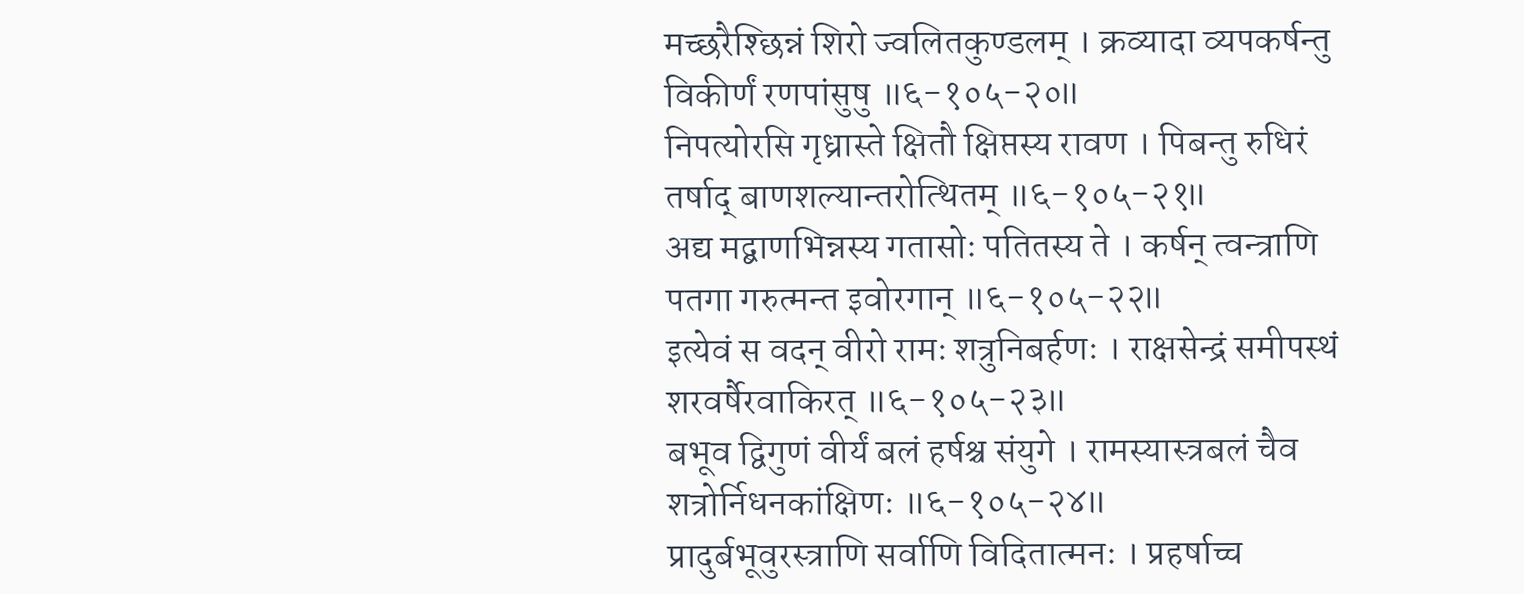मच्छरैश्छिन्नं शिरो ज्वलितकुण्डलम् । क्रव्यादा व्यपकर्षन्तु विकीर्णं रणपांसुषु ॥६-१०५-२०॥
निपत्योरसि गृध्रास्ते क्षितौ क्षिप्तस्य रावण । पिबन्तु रुधिरं तर्षाद् बाणशल्यान्तरोत्थितम् ॥६-१०५-२१॥
अद्य मद्बाणभिन्नस्य गतासोः पतितस्य ते । कर्षन् त्वन्त्राणि पतगा गरुत्मन्त इवोरगान् ॥६-१०५-२२॥
इत्येवं स वदन् वीरो रामः शत्रुनिबर्हणः । राक्षसेन्द्रं समीपस्थं शरवर्षैरवाकिरत् ॥६-१०५-२३॥
बभूव द्विगुणं वीर्यं बलं हर्षश्च संयुगे । रामस्यास्त्रबलं चैव शत्रोर्निधनकांक्षिणः ॥६-१०५-२४॥
प्रादुर्बभूवुरस्त्राणि सर्वाणि विदितात्मनः । प्रहर्षाच्च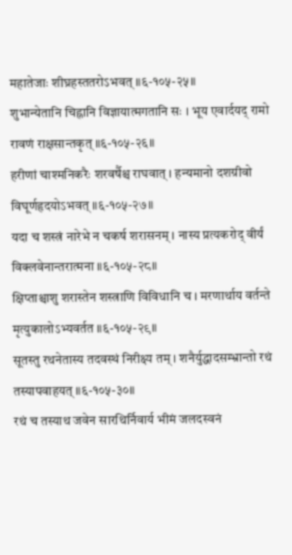महातेजाः शीघ्रहस्ततरोऽभवत् ॥६-१०५-२५॥
शुभान्येतानि चिह्नानि विज्ञायात्मगतानि सः । भूय एवार्दयद् रामो रावणं राक्षसान्तकृत् ॥६-१०५-२६॥
हरीणां चाश्मनिकरैः शरवर्षैश्च राघवात् । हन्यमानो दशग्रीवो विघूर्णहृदयोऽभवत् ॥६-१०५-२७॥
यदा च शस्त्रं नारेभे न चकर्ष शरासनम् । नास्य प्रत्यकरोद् वीर्यं विक्लवेनान्तरात्मना ॥६-१०५-२८॥
क्षिप्ताश्चाशु शरास्तेन शस्त्राणि विविधानि च । मरणार्थाय वर्तन्ते मृत्युकालोऽभ्यवर्तत ॥६-१०५-२९॥
सूतस्तु रथनेतास्य तदवस्थं निरीक्ष्य तम् । शनैर्युद्धादसम्भ्रान्तो रथं तस्यापवाहयत् ॥६-१०५-३०॥
रथं च तस्याथ जवेन सारथिर्निवार्य भीमं जलदस्वनं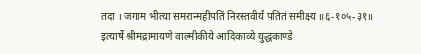तदा । जगाम भीत्या समरान्महीपतिं निरस्तवीर्यं पतितं समीक्ष्य ॥६-१०५-३१॥
इत्यार्षे श्रीमद्रामायणे वाल्मीकीये आदिकाव्ये युद्धकाण्डे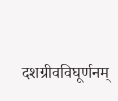दशग्रीवविघूर्णनम्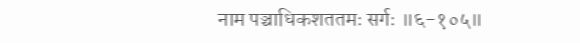नाम पञ्चाधिकशततमः सर्गः ॥६-१०५॥